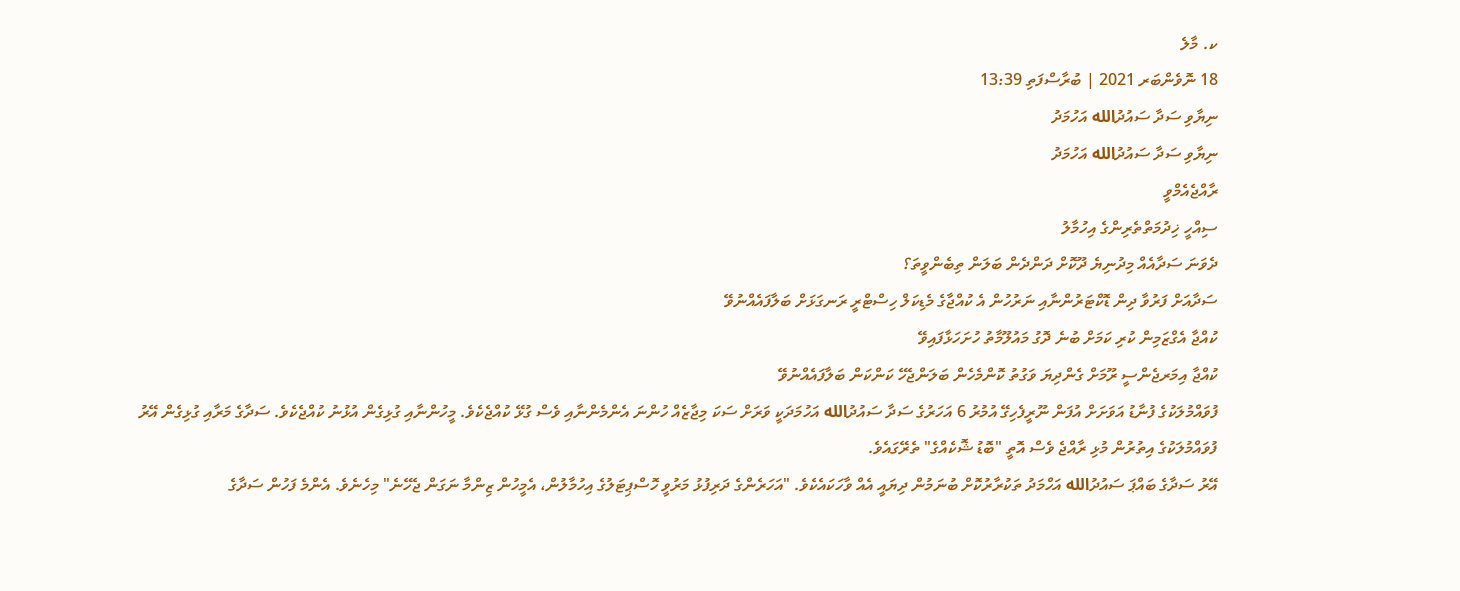ކ. މާލެ
18 ނޮވެންބަރ 2021 | ބުރާސްފަތި 13:39
ނިޔާވި ސަދާ ސައުދުالله އަހުމަދު
ނިޔާވި ސަދާ ސައުދުالله އަހުމަދު
ރާއްޖެއެމްވީ
ސިއްހީ ޚިދުމަތްތެރިންގެ އިހުމާލު
ދެވަނަ ސަދާއެއް މިދުނިޔެ ދޫކޮށް ދަންދެން ބަލަން ތިބެންވީތަ؟
ސަދާއަށް ފަރުވާ ދިން ޑޮކްޓަރުންނާއި ނަރުހުން އެ ކުއްޖާގެ މެޑިކަލް ހިސްޓްރީ ރަނގަޅަށް ބަލާފައެއްނުވޭ
ކުއްޖާ އެގްޒަމިން ކުރި ކަމަށް ބުނެ ދޮގު މައުލޫމާތު ހުށަހަޅާފައިވޭ
ކުއްޖާ އިމަރޖެންސީ ރޫމަށް ގެންދިޔަ ވަގުތު ކޮންމެހެން ބަލަންޖެހޭ ކަންކަން ބަލާފައެއްނުވޭ
ފުވައްމުލަކުގެ ފުނާޑު އަވަށަށް އުފަން ނޫރީފެހިގޭ އުމުރު 6 އަހަރުގެ ސަދާ ސައުދުالله އަހުމަދަކީ ވަރަށް ސަކަ މިޖާޒެއް ހުންނަ އެންމެންނާއި ވެސް ގުޅޭ ކުއްޖެކެވެ. މީހުންނާއި ގުޅިގެން އުޅުނު ކުއްޖެކެވެ. ސަދާގެ މަރާއި ގުޅިގެން އޭރު ފުވައްމުލަކުގެ އިތުރުން މުޅި ރާއްޖެ ވެސް އޮތީ "ބޮޑު ޝޮކެއްގެ" ތެރޭގައެވެ.
އޭރު ސަދާގެ ބައްޕަ ސައުދުالله އަހްމަދު ތަކުރާރުކޮށް ބުނަމުން ދިޔައީ އެއް ވާހަކައެކެވެ. "އަހަރެންގެ ދަރިފުޅު މަރުވީ ހޮސްޕިޓަލުގެ އިހުމާލުން، އެމީހުން ޒިންމާ ނަގަން ޖެހޭނެ" މިހެނެވެ. އެންމެ ފަހުން ސަދާގެ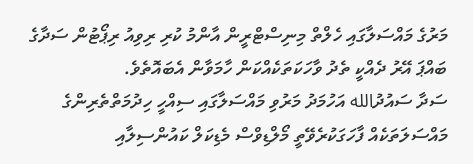މަރުގެ މައްސަލާގައި ހެލްތް މިނިސްޓްރީން އާންމު ކުރި ރިވިއު ރިޕޯޓުން ސަދާގެ ބައްޕަ އޭރު ދެއްކީ ތެދު ވާހަކަތަކެއްކަން ހާމަވާން އެބައޮތެވެ.
ސަދާ ސައުދުالله އަހުމަދު މަރުވި މައްސަލާގައި ސިއްހީ ހިދުމަތްތެރިންގެ މައްސަލަތަކެއް ފާހަގަކުރެވޭތީ މޯލްޑިވްސް މެޑިކަލް ކައުންސިލާއި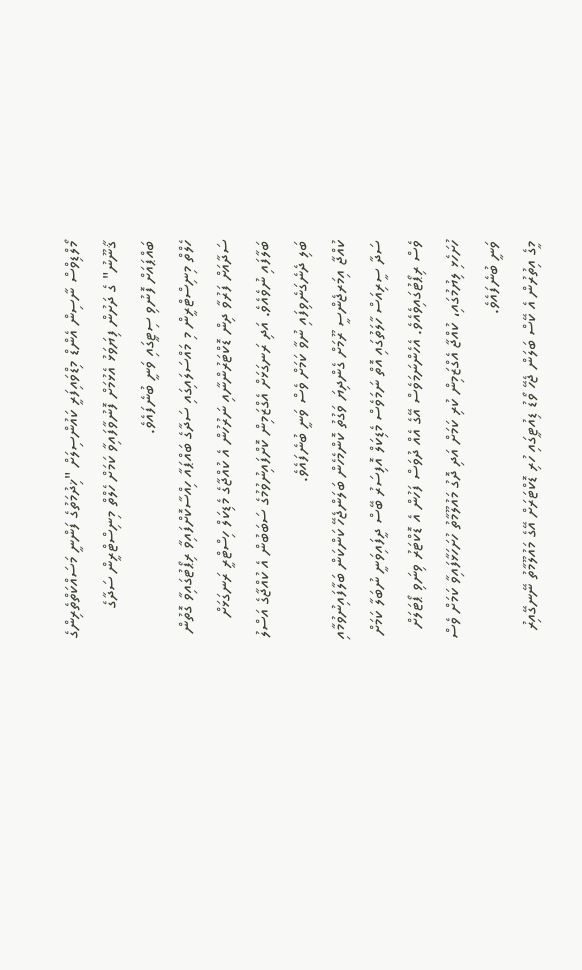މޯލްޑިވްސް ނާސިން އެންޑް މިޑްވައިފަރީ ކައުންސިލަށް "ޚިދުމަތުގެ ފަންނީ މަސައްކަތްތެރިންގެ ޤާނޫނު" ގެ ދަށުން ފިޔަވަޅު އެޅުމަށް ފޮނުވާފައިވާ ކަމަށް ހެލްތް މިނިސްޓްރީން ސަދާގެ ބައްޕައަށް ފޮނުވި ސިޓީގައި ވަނީ ބުނެފައެވެ.
ހެލްތް މިނިސްޓްރީން މި މައްސަލައިގައި ސަދާގެ ބައްޕައާ ހިއްސާކޮށްފައިވާ ރިޕޯޓުގައިވާ ގޮތުން ސަދާއަށް ފަރުވާ ދިން ޑޮކްޓަރުންނާއި ނަރުހުން އެ ކުއްޖާގެ މެޑިކަލް ހިސްޓްރީ ރަނގަޅަށް ބަލާފައި ނުވެއެވެ. އަދި ރަނގަޅަށް އެގްޒަމިން ކޮށްފައިނުވުމުގެ ސަބަބުން އެ ކުއްޖާގެ އަސްލު ބަލި ދެނެގަނެވިފައި ނުވާ ކަމަށް ވެސް ވަނީ ބުނެފައެވެ.
ކުއްޖާ އިމަރޖެންސީ ރޫމަށް ގެންދިޔަ ވަގުތު ކޮންމެހެން ބަލަންޖެހޭ ކަންކަން ބަލާފައިނުވުމާއި ސަދާ ސީރިއަސް ހާލަތުގައި އޮތް ނަމަވެސް މެޑިކަލް އޮފިސަރު ބޭސް ދީފައިވަނީ ނުބަލާ ކަމަށް ވެސް ރިޕޯޓުގައިވެއެވެ. އެހެންނަމަވެސް އޭގެ އެއް ދުވަސް ފަހުން އެ ޑޮކްޓަރު ވިނަވި ޕޯޓަލަށް ހުށަހެޅި ލިޔުމުގައި، ކުއްޖާ އެގްޒަމިން ކުރި ކަމަށް އަދި ދޮގު މައުލޫމާތު ހުށަހަޅާފައިވާ ކަމަށް ވެސް ވަނީ ބުނެފައެވެ.
މީގެ އިތުރުން އެ ކޭސް ބަލަން ޖެހޭ ވޯޑު ޑިއުޓީގައި ހުރި ޑޮކްޓަރަށް އޭގެ މައުލޫމާތު ނޭނގޭއިރު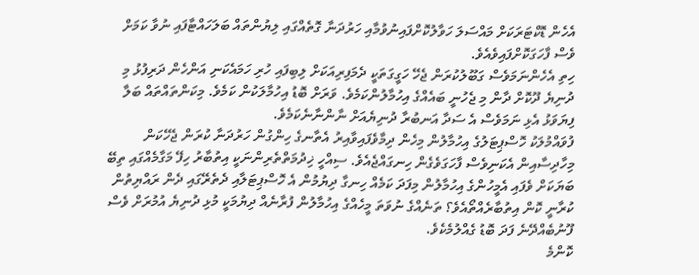އެހެން ޑޮކްޓަރަކަށް މައްސަލަ ހަވާލުކޮށްފައިނުވުމާއި ހަރުދަނާ ގޮތެއްގައި ލިޔުންތައް ބަލަހައްޓާފައި ނުވާ ކަމަށް ވެސް ފާހަގަކޮށްފައިވެއެވެ.
ހިތި އެހެންނަމަވެސް ގަބޫލުކުރަން ޖެހޭ ހަގީގަތަކީ ދެމަފިރިއަކަށް ލިބިފައި ހުރި ހަމައެކަނި އަންހެން ދަރިފުޅު މި ދުނިޔެ ދޫކޮށް ދާން މި ޖެހުނީ ބައެއްގެ އިހުމާލުންކަމެވެ. ވަރަށް ބޮޑު އިހުމާލަކުން ކަމެވެ. މިކަންތައްތައް ބަލާ ފިޔަވަޅު އެޅި ނަމަވެސް އެ ސަދާ އަނބުރާ ދުނިޔެއަށް ނާންނާނެކަމެވެ.
ފުވައްމުލަކު ހޮސްޕިޓަލުގެ އިހުމާލުން މިހެން ދިމާވެފައިވާއިރު އެތާނގެ ހިންގުން ހަރުދަނާ ކުރަން ޖެހޭކަން މިހާދިސާއިން އެކަނިވެސް ފާހަގަވެގެން ހިނގައްޖެއެވެ. ސިއްހީ ޚިދުމަތްތެރިންނަކީ އިތުބާރު ހިފޭ މަގާމެއްގައި ތިބޭ ބަޔަކަށް ވެފައި އެމީހުންގެ އިހުމާލުން މިފަދަ ކަމެއް ހިނގާ ދިޔުމުން އެ ހޮސްޕިޓަލާއި ދެތެރޭގައި ދެން ރައްޔިތުން ކުރާނީ ކޮން އިތުބާރެއްތޯއެވެ؟ ތަނެއްގެ ނުވަތަ މީހެއްގެ އިހުމާލުން ފުރާނެއް ދިޔުމަކީ މުޅި ދުނިޔެ އުމުރަށް ވެސް ފޫނުބެއްދޭނެ ފަދަ ބޮޑު ގެއްލުމެކެވެ.
ކޮންމެ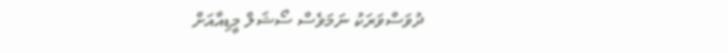ދުވަސްވަރަކު ނަމަވެސް ސޯޝަލް މީޑިއާއަށް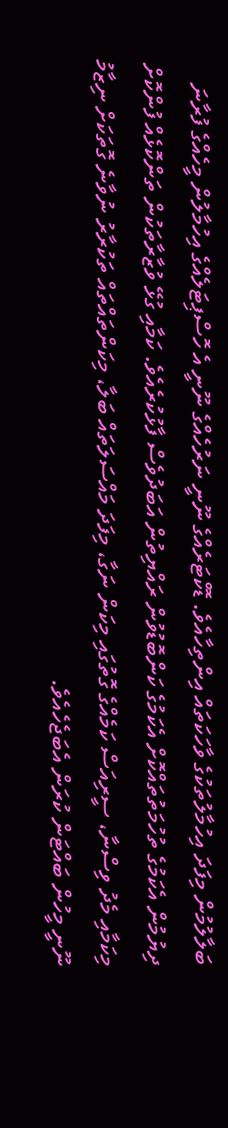ބަލާލުމުން މިފަދަ އިހުމާލުތަކުގެ ވާހަކަތައް އިންތިހާއެވެ. ޑޮކްޓަރެއްގެ ނޫނީ ނަރުހެއްގެ ނޫނީ އެ ހޮސްޕިޓަލެއްގެ އިހުމާލުން މީހެއްގެ ފުރާނަ ދިޔުމުން އެކަމުގެ ތުހުމަތުތައްކޮށް އެކަމުގެ ކަންބޮޑުވުން ރައްޔިތުން އަބަދުވެސް ފާޅުކުރެއެވެ. ކަމާއި ގުޅޭ ވުޒާރާތަކުން ތަންކޮޅެއް ފުންކޮށް މިކަމާއި މެދު ވިސްނާ، ސީރިއަސް ކަމެއްގެ ގޮތުގައި މިކަން ނަގާ، މިފަދަ މައްސަލަތައް ބަލާ، މިކަންތައްތައް ތަކުރާރު ނުވާނެ ގޮތަކަށް ނިޒާމު ނޫނީ މީހުން ބައްޓަން ކުރަން އެބަޖެހެއެވެ.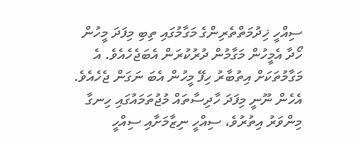ސިއްހީ ޚިދުމަތްތެރިންގެ މަގާމުގައި ތިބި މިފަދަ މީހުން ހޯދާ އެމީހުން މަގާމުން ދުރުކުރަން އެބަޖެހެއެވެ. އެ މަގާމުތަކަށް އިތުބާރު ހިފޭ މީހުން އެބަ ނަގަން ޖެހެއެވެ. އެހެން ނޫނީ މިފަދަ ހާދިސާތައް މުޖުތަމައުގައި ހިނގާ މިންވަރު އިތުރުވެ، ސިއްހީ ނިޒާމަށާއި ސިއްހީ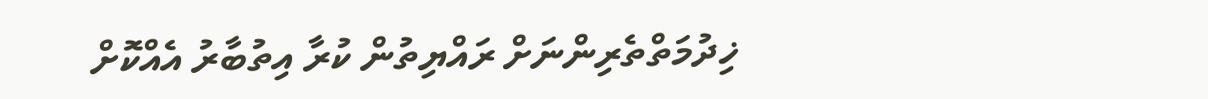ޚިދުމަތްތެރިންނަށް ރައްޔިތުން ކުރާ އިތުބާރު އެއްކޮށް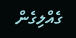ގެއްލިގެން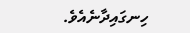ހިނގައިދާނެއެވެ.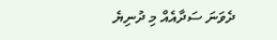ދެވަނަ ސަދާއެއް މި ދުނިޔެ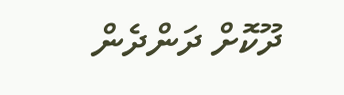ދޫކޮށް ދަންދެން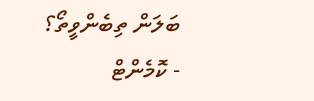ބަލަން ތިބެންވީތޯ؟
- ކޮމެންޓް